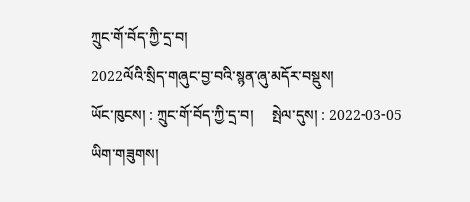ཀྲུང་གོ་བོད་ཀྱི་དྲ་བ།
2022ལོའི་སྲིད་གཞུང་བྱ་བའི་སྙན་ཞུ་མདོར་བསྡུས།
ཡོང་ཁུངས། : ཀྲུང་གོ་བོད་ཀྱི་དྲ་བ།     སྤེལ་དུས། : 2022-03-05
ཡིག་གཟུགས།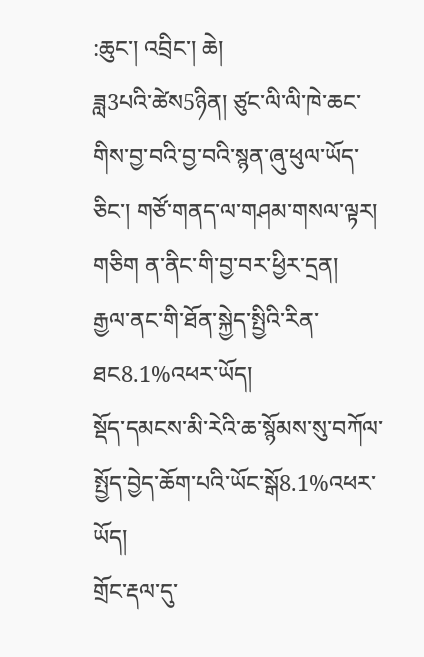:ཆུང་། འབྲིང་། ཆེ།
ཟླ3པའི་ཚེས5ཉིན། ཙུང་ལི་ལི་ཁེ་ཆང་གིས་བྱ་བའི་བྱ་བའི་སྙན་ཞུ་ཕུལ་ཡོད་ཅིང་། གཙོ་གནད་ལ་གཤམ་གསལ་ལྟར།
གཅིག ན་ནིང་གི་བྱ་བར་ཕྱིར་དྲན།
རྒྱལ་ནང་གི་ཐོན་སྐྱེད་སྤྱིའི་རིན་ཐང8.1%འཕར་ཡོད།
སྡོད་དམངས་མི་རེའི་ཆ་སྙོམས་སུ་བཀོལ་སྤྱོད་བྱེད་ཆོག་པའི་ཡོང་སྒོ8.1%འཕར་ཡོད།
གྲོང་རྡལ་དུ་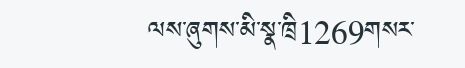ལས་ཞུགས་མི་སྣ་ཁྲི1269གསར་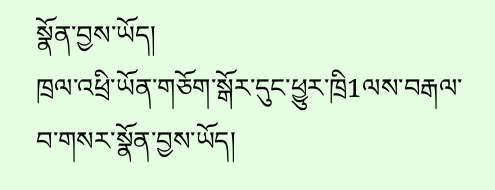སྣོན་བྱས་ཡོད།
ཁྲལ་འཕྲི་ཡོན་གཅོག་སྒོར་དུང་ཕྱུར་ཁྲི1ལས་བརྒལ་བ་གསར་སྣོན་བྱས་ཡོད།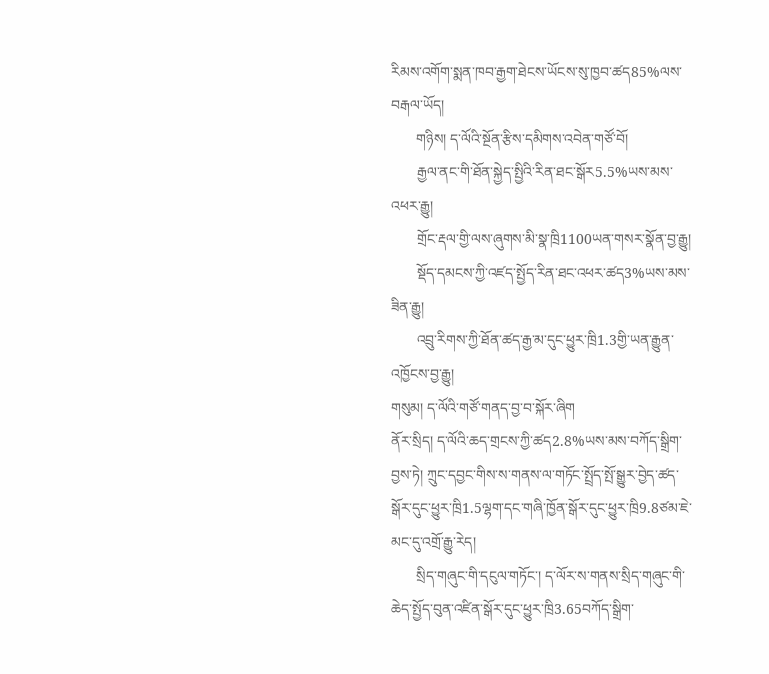རིམས་འགོག་སྨན་ཁབ་རྒྱག་ཐེངས་ཡོངས་སུ་ཁྱབ་ཚད85%ལས་བརྒལ་ཡོད།
       གཉིས། ད་ལོའི་སྔོན་རྩིས་དམིགས་འབེན་གཙོ་བོ།
       རྒྱལ་ནང་གི་ཐོན་སྐྱེད་སྤྱིའི་རིན་ཐང་སྒོར5.5%ཡས་མས་འཕར་རྒྱུ།
       གྲོང་རྡལ་གྱི་ལས་ཞུགས་མི་སྣ་ཁྲི1100ཡན་གསར་སྣོན་བྱ་རྒྱུ།
       སྡོད་དམངས་ཀྱི་འཛད་སྤྱོད་རིན་ཐང་འཕར་ཚད3%ཡས་མས་ཟིན་རྒྱུ།
       འབྲུ་རིགས་ཀྱི་ཐོན་ཚད་རྒྱ་མ་དུང་ཕྱུར་ཁྲི1.3གྱི་ཡན་རྒྱུན་འཁྱོངས་བྱ་རྒྱུ།
གསུམ། ད་ལོའི་གཙོ་གནད་བྱ་བ་སྐོར་ཞིག
ནོར་སྲིད། ད་ལོའི་ཆད་གྲངས་ཀྱི་ཚད2.8%ཡས་མས་བཀོད་སྒྲིག་བྱས་ཏེ། ཀྲུང་དབྱང་གིས་ས་གནས་ལ་གཏོང་སྤྲོད་སྤོ་སྒྱུར་བྱེད་ཚད་སྒོར་དུང་ཕྱུར་ཁྲི1.5ལྷག་དང་གཞི་ཁྱོན་སྒོར་དུང་ཕྱུར་ཁྲི9.8ཙམ་ཇེ་མང་དུ་འགྲོ་རྒྱུ་རེད།
       སྲིད་གཞུང་གི་དངུལ་གཏོང་། ད་ལོར་ས་གནས་སྲིད་གཞུང་གི་ཆེད་སྤྱོད་བུན་འཛིན་སྒོར་དུང་ཕྱུར་ཁྲི3.65བཀོད་སྒྲིག་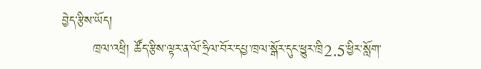བྱེད་རྩིས་ཡོད།
       ཁྲལ་འཕྲི། ཚོད་རྩིས་ལྟར་ན་ལོ་ཧྲིལ་བོར་དཔྱ་ཁྲལ་སྒོར་དུང་ཕྱུར་ཁྲི2.5་ཕྱིར་སློག་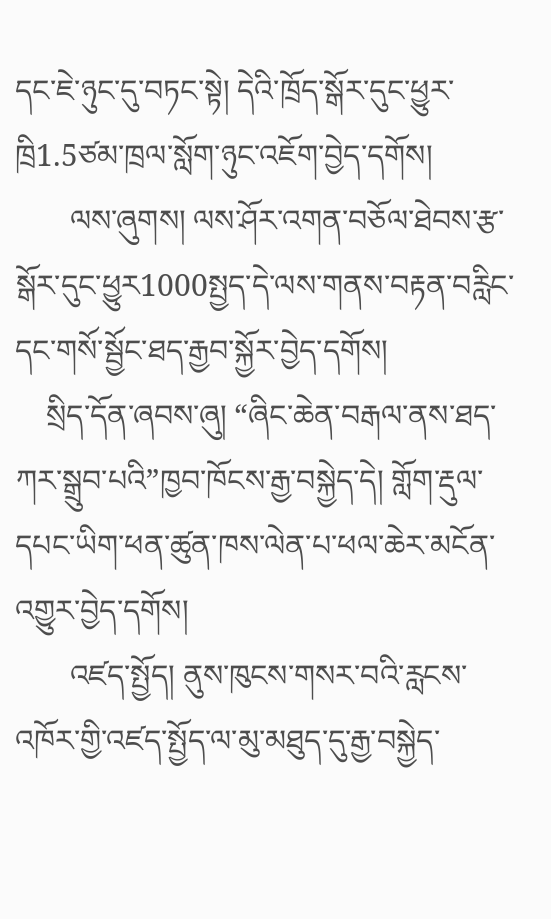དང་ཇེ་ཉུང་དུ་བཏང་སྟེ། དེའི་ཁྲོད་སྒོར་དུང་ཕྱུར་ཁྲི1.5ཙམ་ཁྲལ་སློག་ཉུང་འཇོག་བྱེད་དགོས།
       ལས་ཞུགས། ལས་ཤོར་འགན་བཅོལ་ཐེབས་རྩ་སྒོར་དུང་ཕྱུར1000སྤྱད་དེ་ལས་གནས་བརྟན་བརླིང་དང་གསོ་སྦྱོང་ཐད་རྒྱབ་སྐྱོར་བྱེད་དགོས།
    སྲིད་དོན་ཞབས་ཞུ། “ཞིང་ཆེན་བརྒལ་ནས་ཐད་ཀར་སྒྲུབ་པའི”ཁྱབ་ཁོངས་རྒྱ་བསྐྱེད་དེ། གློག་རྡུལ་དཔང་ཡིག་ཕན་ཚུན་ཁས་ལེན་པ་ཕལ་ཆེར་མངོན་འགྱུར་བྱེད་དགོས།
       འཛད་སྤྱོད། ནུས་ཁུངས་གསར་བའི་རླངས་འཁོར་གྱི་འཛད་སྤྱོད་ལ་མུ་མཐུད་དུ་རྒྱ་བསྐྱེད་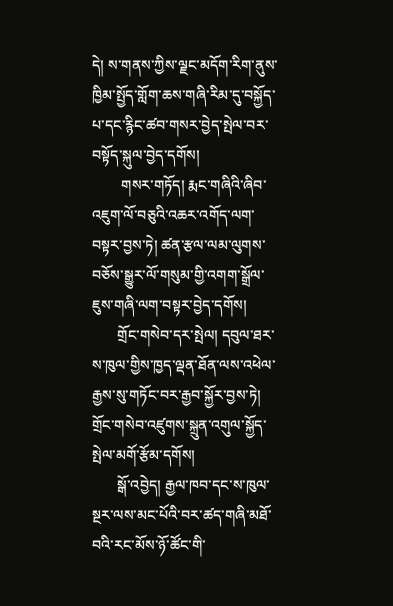དེ། ས་གནས་ཀྱིས་ལྗང་མདོག་རིག་ནུས་ཁྱིམ་སྤྱོད་གློག་ཆས་གཞི་རིམ་དུ་བསྐྱོད་པ་དང་རྙིང་ཚབ་གསར་བྱེད་སྤེལ་བར་བསྟོད་སྐུལ་བྱེད་དགོས།
        གསར་གཏོད། རྨང་གཞིའི་ཞིབ་འཇུག་ལོ་བཅུའི་འཆར་འགོད་ལག་བསྟར་བྱས་ཏེ། ཚན་རྩལ་ལམ་ལུགས་བཅོས་སྒྱུར་ལོ་གསུམ་གྱི་འགག་སྒྲོལ་ཇུས་གཞི་ལག་བསྟར་བྱེད་དགོས།
       གྲོང་གསེབ་དར་སྤེལ། དབུལ་ཐར་ས་ཁུལ་གྱིས་ཁྱད་ལྡན་ཐོན་ལས་འཕེལ་རྒྱས་སུ་གཏོང་བར་རྒྱབ་སྐྱོར་བྱས་ཏེ། གྲོང་གསེབ་འཛུགས་སྐྲུན་འགུལ་སྐྱོད་སྤེལ་མགོ་རྩོམ་དགོས།
       སྒོ་འབྱེད། རྒྱལ་ཁབ་དང་ས་ཁུལ་སྔར་ལས་མང་པོའི་བར་ཚད་གཞི་མཐོ་བའི་རང་མོས་ཉོ་ཚོང་གི་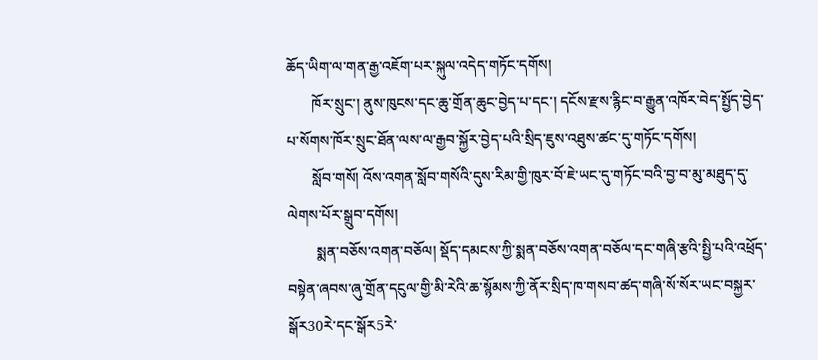ཆོད་ཡིག་ལ་གན་རྒྱ་འཇོག་པར་སྐུལ་འདེད་གཏོང་དགོས།
       ཁོར་སྲུང་། ནུས་ཁུངས་དང་ཆུ་གྲོན་ཆུང་བྱེད་པ་དང་། དངོས་རྫས་རྙིང་བ་རྒྱུན་འཁོར་བེད་སྤྱོད་བྱེད་པ་སོགས་ཁོར་སྲུང་ཐོན་ལས་ལ་རྒྱབ་སྐྱོར་བྱེད་པའི་སྲིད་ཇུས་འཐུས་ཚང་དུ་གཏོང་དགོས།
       སློབ་གསོ། འོས་འགན་སློབ་གསོའི་དུས་རིམ་གྱི་ཁུར་བོ་ཇེ་ཡང་དུ་གཏོང་བའི་བྱ་བ་མུ་མཐུད་དུ་ལེགས་པོར་སྒྲུབ་དགོས།
        སྨན་བཅོས་འགན་བཅོལ། སྡོད་དམངས་ཀྱི་སྨན་བཅོས་འགན་བཅོལ་དང་གཞི་རྩའི་སྤྱི་པའི་འཕྲོད་བསྟེན་ཞབས་ཞུ་གྲོན་དངུལ་གྱི་མི་རེའི་ཆ་སྙོམས་ཀྱི་ནོར་སྲིད་ཁ་གསབ་ཚད་གཞི་སོ་སོར་ཡང་བསྐྱར་སྒོར30རེ་དང་སྒོར5རེ་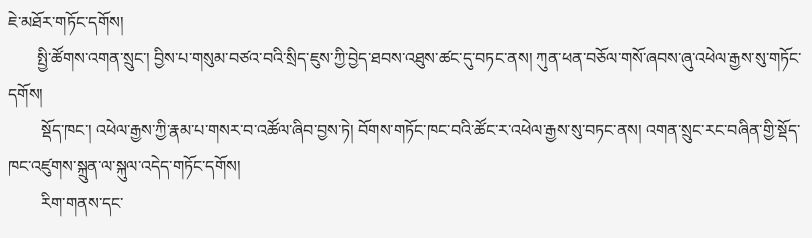ཇེ་མཐོར་གཏོང་དགོས།
       སྤྱི་ཚོགས་འགན་སྲུང་། བྱིས་པ་གསུམ་བཙའ་བའི་སྲིད་ཇུས་ཀྱི་བྱེད་ཐབས་འཐུས་ཚང་དུ་བཏང་ནས། ཀུན་ཕན་བཅོལ་གསོ་ཞབས་ཞུ་འཕེལ་རྒྱས་སུ་གཏོང་དགོས།
        སྡོད་ཁང་། འཕེལ་རྒྱས་ཀྱི་རྣམ་པ་གསར་བ་འཚོལ་ཞིབ་བྱས་ཏེ། བོགས་གཏོང་ཁང་བའི་ཚོང་ར་འཕེལ་རྒྱས་སུ་བཏང་ནས། འགན་སྲུང་རང་བཞིན་གྱི་སྡོད་ཁང་འཛུགས་སྐྲུན་ལ་སྐུལ་འདེད་གཏོང་དགོས།
        རིག་གནས་དང་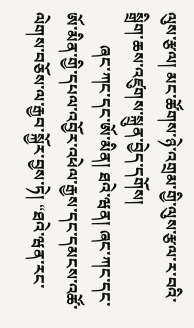ལུས་རྩལ། མང་ཚོགས་ཉེ་འགྲམ་གྱི་ལུས་རྩལ་ར་བའི་སྒྲིག་ཆས་འཛུགས་སྐྲུན་བྱེད་དགོས།
        ཞང་ཀང་དང་ཨོ་མིན། ཐའེ་ཝན། ཞང་ཀང་དང་ཨོ་མིན་གྱི་དཔལ་འབྱོར་འཕེལ་རྒྱས་དང་དམངས་འཚོ་ལེགས་བཅོས་ལ་རྒྱབ་སྐྱོར་བྱས་ཏེ། “ཐའེ་ཝན་རང་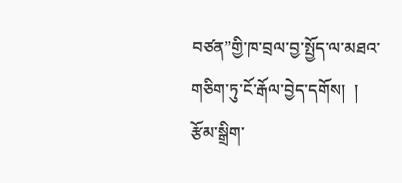བཙན”གྱི་ཁ་བྲལ་བྱ་སྤྱོད་ལ་མཐའ་གཅིག་ཏུ་ངོ་རྒོལ་བྱེད་དགོས།  །
རྩོམ་སྒྲིག་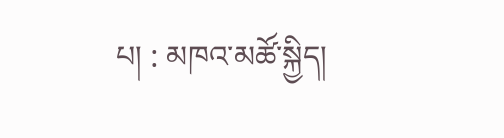པ། : མཁའ་མཚོ་སྐྱིད།